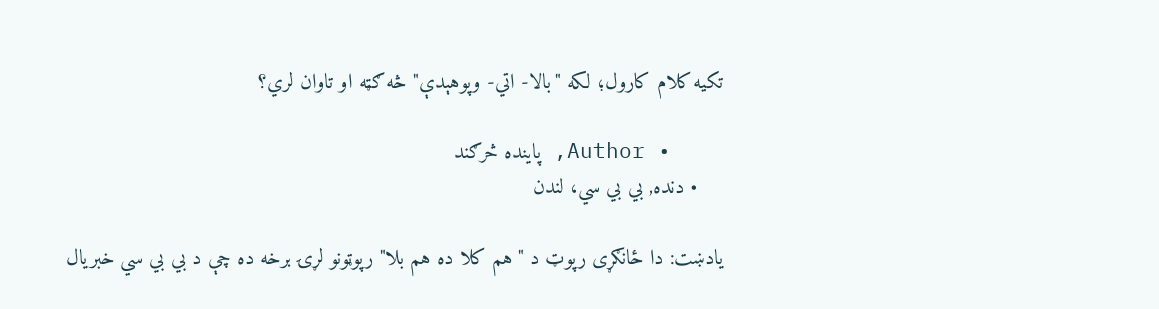تکیه کلام کارول؛ لکه "بالا- اتي- وپوهېدې" څه ګټه او تاوان لري؟

    • Author, پاینده څرګند
    • دنده, بي بي سي، لندن

یادښت: دا ځانګړی رپوټ د "هم کلا ده هم بلا" رپوټونو لړۍ برخه ده چې د بي بي سي خبریال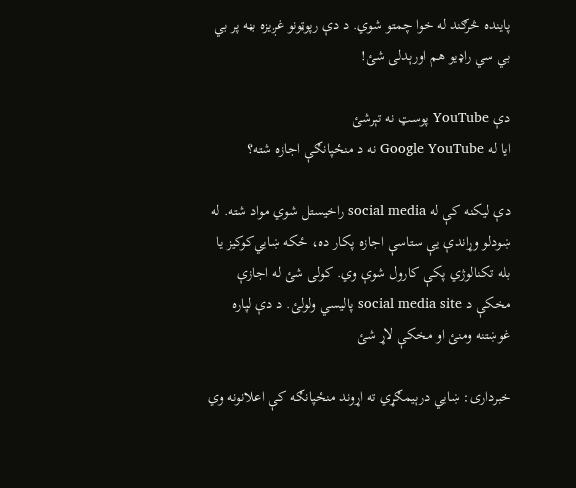پاینده څرګند له خوا چمتو شوي. د دې رپوټونو غږیزه بڼه پر بي بي سي راډیو هم اورېدلی شئ!

دې YouTube پوسټ نه تېرشئ
ایا له Google YouTube نه د منځپانګې اجازه شته؟

دې لیکنه کې له social media راخیستل شوي مواد شته. له ښودلو وړاندې یې ستاسې اجازه پکار ده، ځکه ښایي‌کوکیز یا بله تکنالوژي پکې کارول شوې وي. کولی شئ له اجازې مخکې د social media site پالیسي ولولئ. د دې لپاره غوښتنه ومنئ او مخکې لاړ شئ

خبرداری: ښايي درېیمګړي ته اړوند منځپانګه کې اعلانونه وي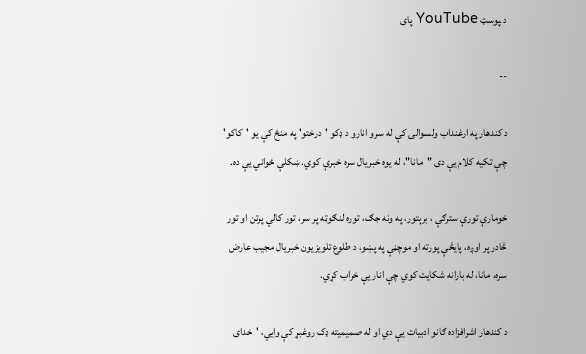د ‍پوسټ YouTube پای

--

د کندهار په ارغنداب ولسوالۍ کې له سرو انارو د ډکو 'درختو' په منځ کې یو 'کاکو' چې تکیه کلام یې دی "مانا"، له یوه خبریال سره خبرې کوي. ښکلې ځواني یې ده.

خومارې تورې سترګې ، برېتور، په ونه جګ، توره لنګوټه پر سر، تور کالي پرتن او تور څادر پر اوږه، پایڅې پورته او موچڼې په پښو، د طلوع تلویزیون خبریال مجیب عارض سره، مانا، له بارانه شکایت کوي چې انار یې خراب کړي.

د کندهار اشرافزاده ګانو ادبیات یې دي او له صمیمیته ډک روغبړ کې وایي، 'خدای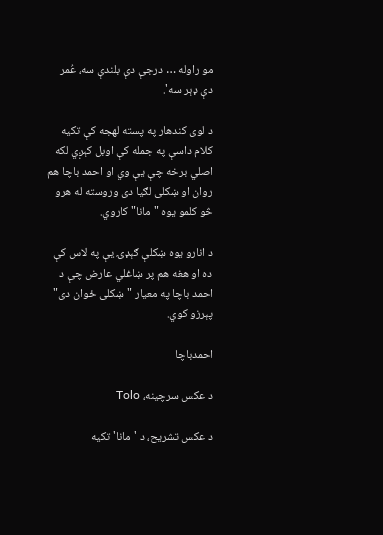مو راوله … درجې دې بلندې سه، عُمر دې ډېر سه'.

د لوی کندهار په پسته لهجه کې تکیه کلام داسې په جمله کې اوبل کېږي لکه اصلي برخه چې یې وي او احمد باچا هم روان او ښکلی لګیا دی وروسته له هرو څو کلمو یوه "مانا" کاروي.

د انارو یوه ښکلې ګېډۍ یې په لاس کې ده او هغه هم پر ښاغلي عارض چې د احمد باچا په معیار "ښکلی ځوان دی" پېرزو کوي.

احمدباچا

د عکس سرچینه، Tolo

د عکس تشریح، د 'مانا' تکیه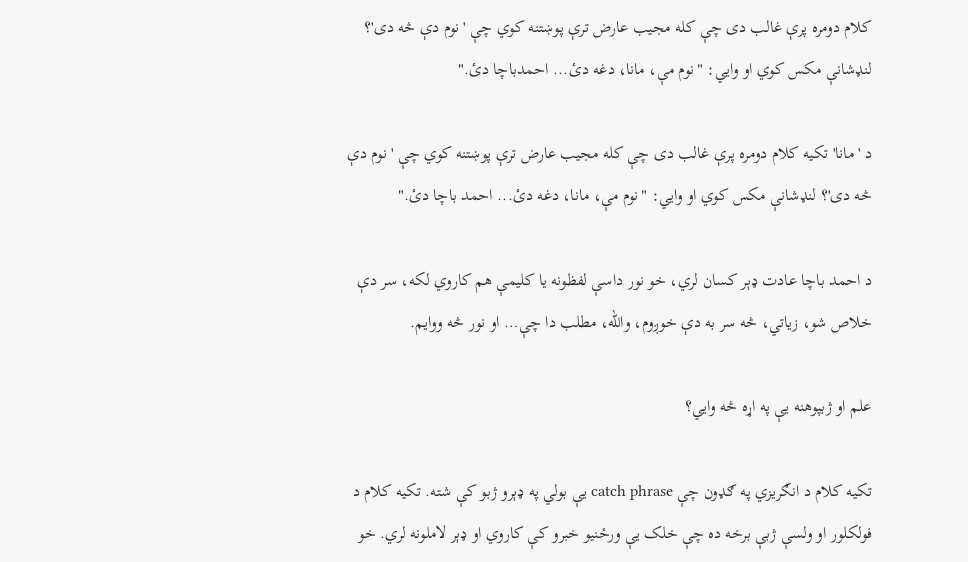کلام دومره پرې غالب دی چې کله مجیب عارض ترې پوښتنه کوي چې 'نوم دې څه دی'؟ لنډشانې مکس کوي او وايي: "نوم مې، مانا، دغه دئ... احمدباچا دئ."

د 'مانا' تکیه کلام دومره پرې غالب دی چې کله مجیب عارض ترې پوښتنه کوي چې 'نوم دې څه دی'؟ لنډشانې مکس کوي او وايي: "نوم مې، مانا، دغه دئ... احمد باچا دئ."

د احمد باچا عادت ډېر کسان لري، خو نور داسې لفظونه یا کلیمې هم کاروي لکه، سر دې خلاص شو، زیاتي، څه سر به دې خوږوم، والله، مطلب دا چې… او نور څه ووایم.

علم او ژبپوهنه یې په اړه څه وايي؟

تکیه کلام د انګریزي په ګډون چې catch phrase یې بولي په ډېرو ژبو کې شته. تکیه کلام د فولکلور او ولسې ژبې برخه ده چې خلک یې ورځنیو خبرو کې کاروي او ډېر لاملونه لري. خو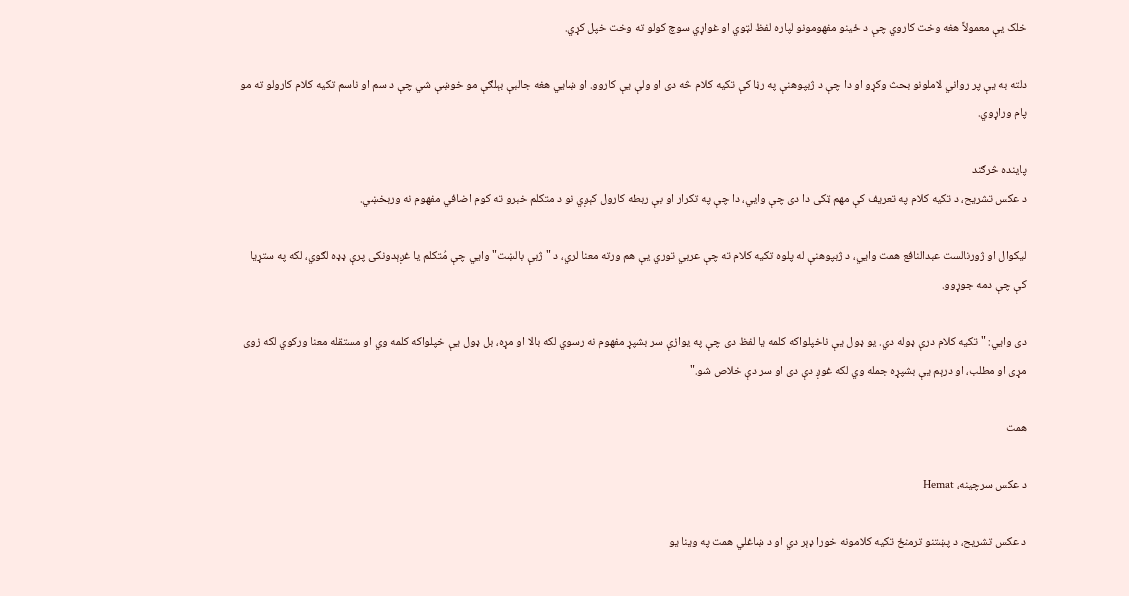خلک یې معمولاً‌ هغه وخت کاروي چې د ځینو مفهومونو لپاره لفظ لټوي او غواړي‌ سوچ کولو ته وخت خپل کړي.

دلته به یې پر رواني‌ لاملونو بحث وکړو او دا چې د ژبپوهنې په رڼا کې تکیه کلام څه دی او ولې یې کاروو. او ښايي هغه جالبې بېلګې مو خوښې شي چې د سم او ناسم تکیه کلام کارولو ته مو پام وراړوي.

پاینده څرګند
د عکس تشریح، د تکیه کلام په تعریف کې مهم ټکی دا دی چې وايي، دا چې په تکرار او بې ربطه کارول کېږي نو د متکلم خبرو ته کوم اضافي‌ مفهوم نه وربخښي.

لیکوال او ژورنالست عبدالنافع همت وايي، د ژبپوهنې له پلوه تکیه کلام ته چې عربي توري یې هم ورته معنا لري، د "ژبې بالښت" وايي چې مُتکلم یا غږېدونکی پرې ډډه لګوي، لکه په ستړیا کې چې دمه جوړوو.

دی وايي: "تکیه کلام درې ډوله دي. یو ډول یې ناخپلواکه کلمه یا لفظ دی چې په یوازې سر بشپړ مفهوم نه رسوي لکه بالا او مړه، بل ډول یې خپلواکه کلمه وي او مستقله معنا ورکوي لکه زوی مړی او مطلب، او درېم یې بشپړه جمله وي لکه غوږ دې دی او سر دې خلاص شو."

همت

د عکس سرچینه، Hemat

د عکس تشریح، د پښتنو ترمنځ تکیه کلامونه خورا ډېر دي او د ښاغلي همت په وینا یو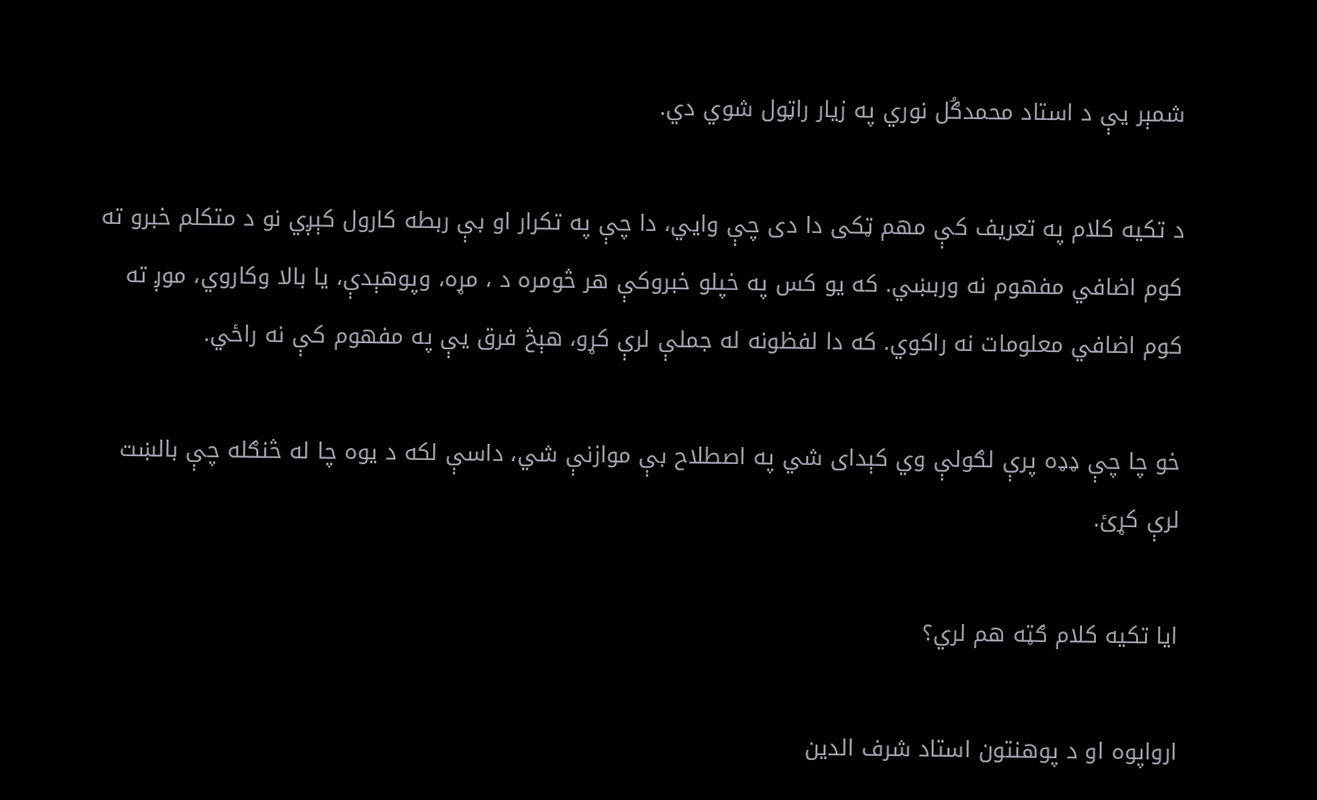شمېر یې د استاد محمدګُل نوري په زیار راټول شوي دي.

د تکیه کلام په تعریف کې مهم ټکی دا دی چې وايي، دا چې په تکرار او بې ربطه کارول کېږي نو د متکلم خبرو ته کوم اضافي‌ مفهوم نه وربښي. که یو کس په خپلو خبروکې هر څومره د ، مړه، وپوهېدې، یا بالا وکاروي، موږ ته کوم اضافي معلومات نه راکوي. که دا لفظونه له جملې لرې کړو، هېڅ فرق یې په مفهوم کې نه راځي.

خو چا چې ډډه پرې لګولې وي کېدای شي په اصطلاح بې موازنې شي، داسې لکه د یوه چا له څنګله چې بالښت لرې کړئ.

ایا تکیه کلام ګټه هم لري؟

ارواپوه او د پوهنتون استاد شرف الدین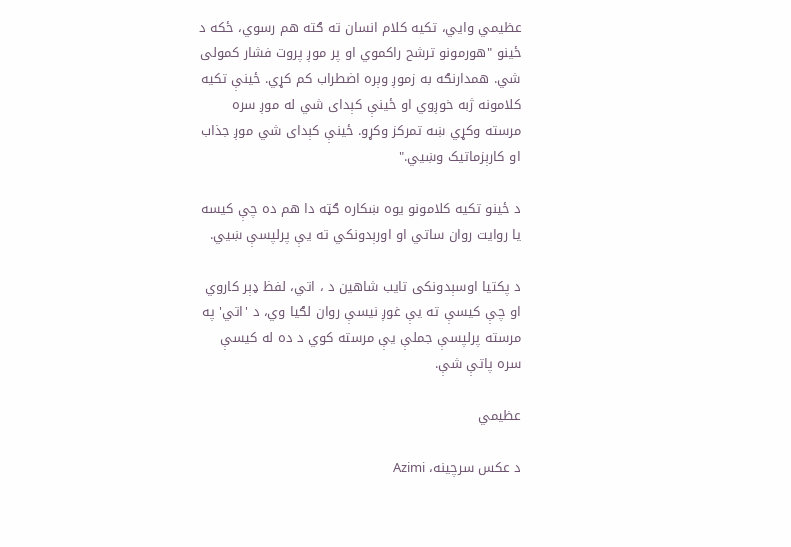عظیمي وايي، تکیه کلام انسان ته ګته هم رسوي، ځکه د ځینو "هورمونو ترشح راکموي او پر موږ پروت فشار کمولی شي. همدارنګه به زموږ وېره اضطراب کم کړي. ځینې تکیه کلامونه ژبه خوږوي او ځینې کېدای شي له موږ سره مرسته وکړي ښه تمرکز وکړو. ځینې کېدای شي موږ جذاب او کارېزماتیک وښيي."

د ځینو تکیه کلامونو یوه ښکاره ګټه دا هم ده چې کیسه یا روایت روان ساتي او اورېدونکي ته یې پرلپسې ښيي.

د پکتیا اوسېدونکی تایب شاهین د ، اتي، لفظ ډېر کاروي او چې کیسې ته یې غوږ نیسې روان لګیا وي، د 'اتي' په مرسته پرلپسې جملې یې مرسته کوي د ده له کیسې سره پاتې شې.

عظیمي

د عکس سرچینه، Azimi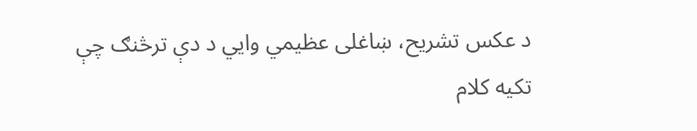د عکس تشریح، ښاغلی عظیمي وايي د دې ترڅنګ چې تکیه کلام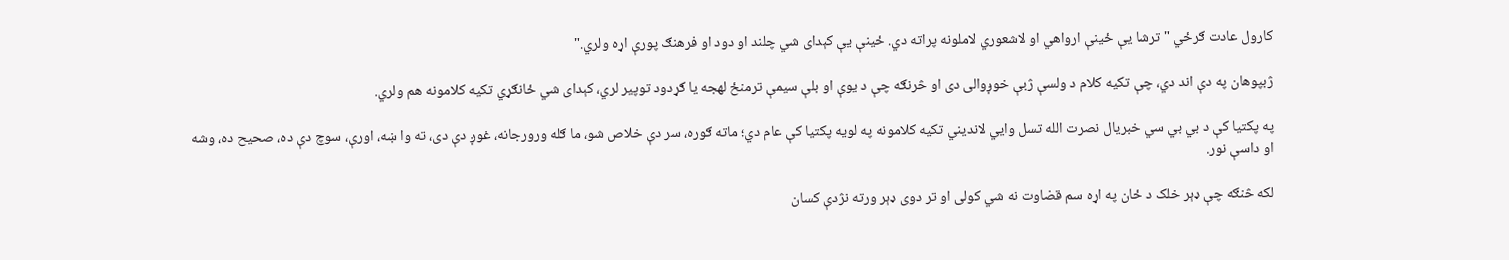کارول عادت ګرځي " ترشا يې ځینې ارواهي او لاشعوري لاملونه پراته دي. ځینې یې کېدای شي چلند او دود او فرهنګ پورې اړه ولري."

ژبپوهان په دې اند دي، چې تکیه کلام د ولسې ژبې خوږوالی دی او څرنګه چې د یوې او بلې سیمې ترمنځ لهجه یا ګړدود توپیر لري، کېدای شي ځانګړي تکیه کلامونه هم ولري.

په پکتیا کې د بي بي سي خبریال نصرت الله تسل وايي لاندیني تکیه کلامونه په لویه پکتیا کې عام دي؛ ماته ګوره، سر دې خلاص شو، ما ګله ورورجانه، غوږ دې دی، ته وا ښه، اورې، سوچ دې ده، صحیح ده، وشه او داسې نور.

لکه څنګه چې ډېر خلک د ځان په اړه سم قضاوت نه شي کولی او تر دوی ډېر ورته نژدې کسان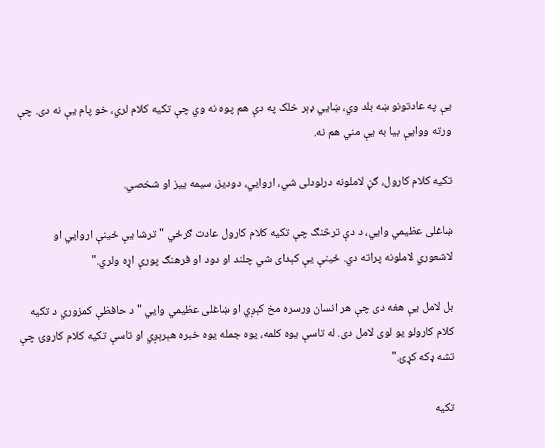یې په عادتونو ښه بلد وي، ښايي ډېر خلک په دې هم پوه نه وي چې تکیه کلام لري، خو پام یې نه دی. چې ورته ووایې بیا به یې مني هم نه.

تکیه کلام کارول، ګڼ لاملونه درلودلی شي، اروایي، دودیز، سیمه ییز او شخصي.

ښاغلی عظیمي وايي، د دې ترڅنګ چې تکیه کلام کارول عادت ګرځي " ترشا يې ځینې اروایي او لاشعوري لاملونه پراته دي. ځینې یې کېدای شي چلند او دود او فرهنګ پورې اړه ولري."

بل لامل یې هغه دی چې هر انسان ورسره مخ کېږي او ښاغلی عظیمي وايي " د حافظې کمزوري د تکیه کلام کارولو یو لوی لامل دی. له تاسې یوه کلمه، یوه جمله یوه خبره هېرېږي او تاسې تکیه کلام کاروئ چې تشه ډکه کړئ."

تکیه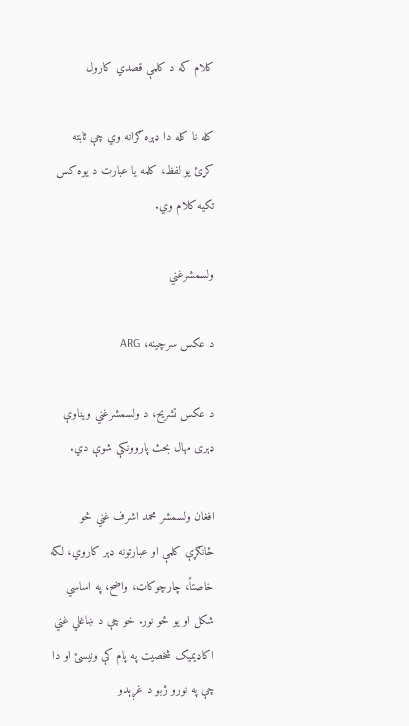کلام که د کلمې قصدي کارول

کله نا کله دا ډېره ګرانه وي چې ثابته کړئ یو لفظ، کلمه یا عبارت د یوه کس تکیه کلام وي.

ولسمشرغني

د عکس سرچینه، ARG

د عکس تشریح، د ولسمشرغني ویناوې ډېری مهال بحث پاروونکې شوې دي.

افغان ولسمشر محمد اشرف غني څو ځانګړې کلمې او عبارتونه ډېر کاروي، لکه خاصتاً، چارچوکاټ، واضح، په اساسي شکل او یو څو نور. خو چې د ښاغلي غني اکاډیمیک شخصیت په پام کې ونیسئ او دا چې په نورو ژبو د غږېدو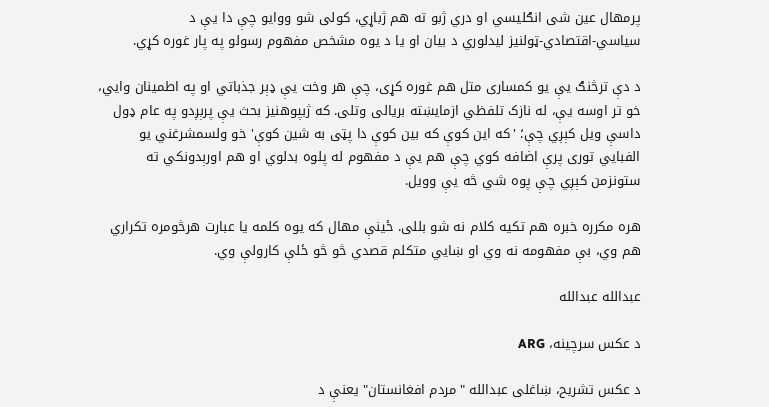پرمهال عین شی انګلیسي او دري‌ ژبو ته هم ژباړي، کولی شو ووایو چې دا یې د سیاسي‌-اقتصادي-ټولنیز لیدلوري د بیان او یا د یوه مشخص مفهوم رسولو په پار غوره کړي.

د دې ترڅنګ یې یو کمساری متل هم غوره کړی، چې هر وخت یې ډېر جذباتي او په اطمینان وايي، خو تر اوسه یې، له نازک تلفظي ازمایښته بریالی وتلی. که ژبپوهنیز بحث یې پرېږدو په عام ډول داسې ویل کېږي چې؛ 'که این کوې که بین کوې دا پټی به شین کوې' خو ولسمشرغني یو الفبايي توری پرې اضافه کوي چې هم یې د مفهوم له پلوه بدلوي او هم اورېدونکي ته ستونزمن کېږي چې پوه شي څه یې وویل.

هره مکرره خبره هم تکیه کلام نه شو بللی. ځینې مهال که یوه کلمه یا عبارت هرڅومره تکراري‌ هم وي، بې مفهومه نه وي او ښايي متکلم قصدي څو څو ځلې کارولې وي.

عبدالله عبدالله

د عکس سرچینه، ARG

د عکس تشریح، ښاغلی عبدالله "مردم افغانستان" یعنې د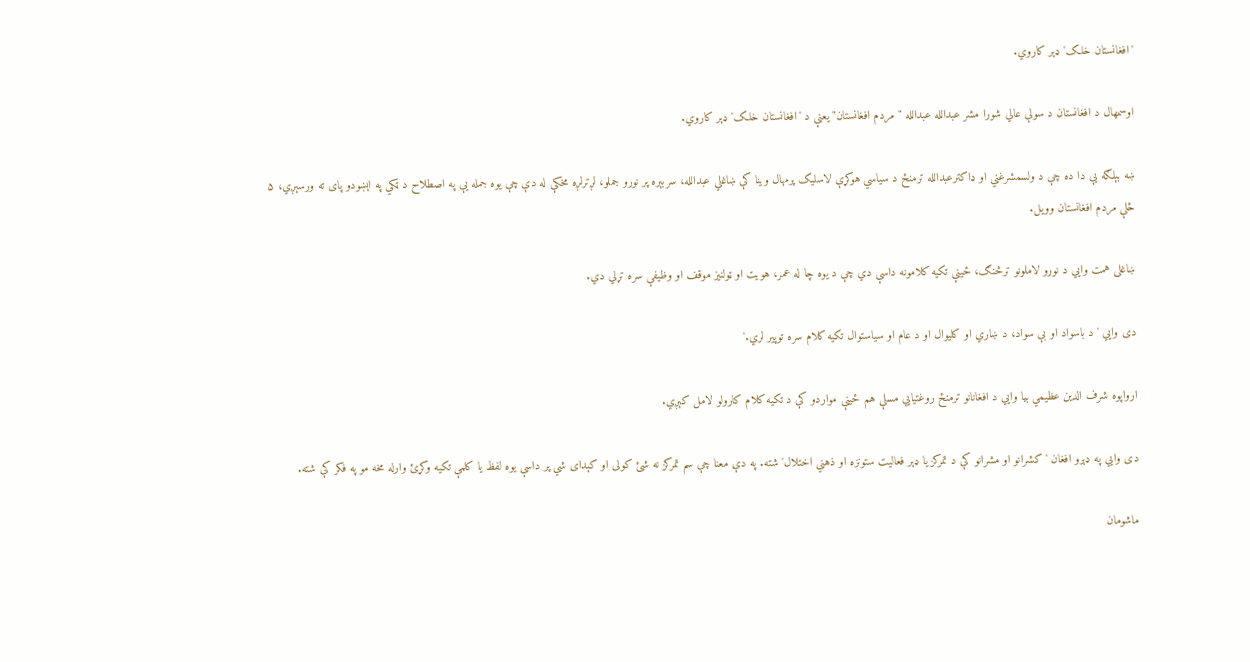'افغانستان خلک' ډېر کاروي.

اوسمهال د افغانستان د سولې عالي شورا مشر عبدالله عبدالله "مردم افغانستان" یعنې د 'افغانستان خلک' ډېر کاروي.

ښه بېلګه یې دا ده چې د ولسمشرغني او ډاکترعبدالله ترمنځ د سیاسي هوکړې لاسلیک پرمهال وینا کې ښاغلي عبدالله، سربېره پر نورو جملو، لږترلږه مخکې له دې چې یوه جمله یې په اصطلاح د ټکي په اېښودو پای ته ورسېږي، ۵ ځلې مردم افغانستان وویل.

ښاغلی همت وايي د نورو لاملونو ترڅنګ، ځینې تکیه کلامونه داسې دي چې د یوه چا له عمر، هویت او ټولنیز موقف او وظیفې سره تړلي دي.

دی وایي 'د باسواد او بې سواد، د ښاري او کلیوال او د عام او سیاستوال تکیه کلام سره توپیر لري.'

ارواپوه شرف الدین عظیمي بیا وايي د افغانانو ترمنځ روغتیايي مسلې هم ځینې مواردو کې د تکیه کلام کارولو لامل کېږي.

دی وایي په ډېرو افغان ' کشرانو او مشرانو کې د تمرکز یا ډېر فعالیت ستونزه او ذهني اختلال' شته. په دې معنا چې سم تمرکز نه شئ کولی او کېدای شي پر داسې یوه لفظ یا کلمې تکیه وکړئ وارله مخه مو په فکر کې شته.

ماشومان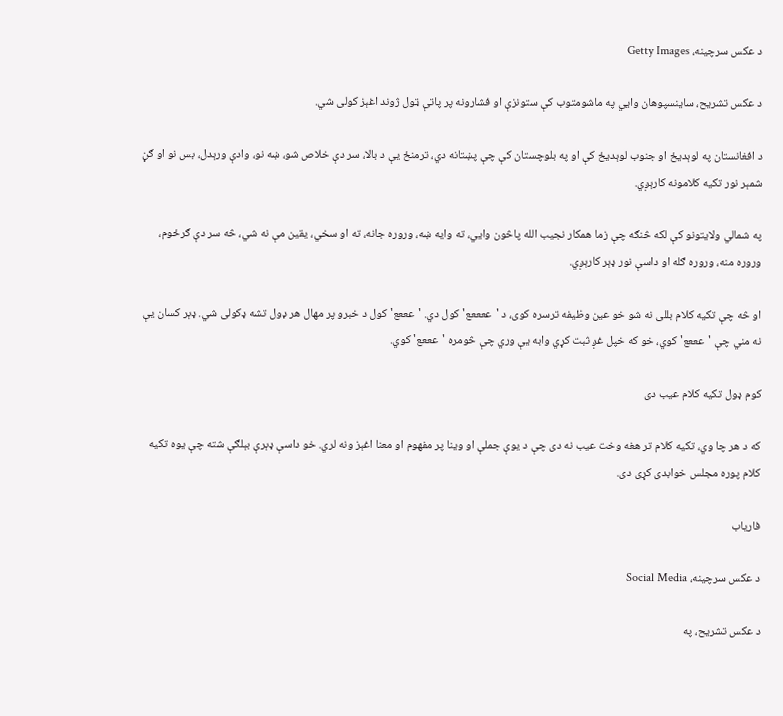د عکس سرچینه، Getty Images

د عکس تشریح، ساینسپوهان وايي په ماشومتوب کې ستونزې او فشارونه پر پاتې ټول ژوند اغېز کولی شي.

د افغانستان په لوېدیځ او جنوب لوېدیځ کې او په بلوچستان کې چې پښتانه دي، ترمنځ یې د بالا، سر دې خلاص شو، ښه نو، وادې ورېدل، بس نو او ګڼ شمېر نور تکیه کلامونه کارېږي.

په شمالي ولایتونو کې لکه څنګه چې زما همکار نجیب الله پاڅون وايي، ته وايه ښه، وروره جانه، ته او سخي، یقین مې نه شي، څه سر دې ګرځوم، وروره منه، وروره ګله او داسې نور ډېر کارېږي.

او څه چې تکیه کلام بللی نه شو خو عین وظیفه ترسره کوی، د 'ععععع' کول دي. 'عععع' کول د خبرو پر مهال هر ډول تشه ډکولی شي. ډېر کسان یې نه مني‌ چې 'عععع' کوي، خو که خپل غږ ثبت کړي وابه یې وري چې څومره 'عععع' کوي.

کوم ډول تکیه کلام عیب دی

که د هر چا وي، تکیه کلام تر هغه وخت عیب نه دی چې د یوې جملې او وینا پر مفهوم او معنا اغېز ونه لري. خو داسې ډېرې بېلګې شته چې یوه تکیه کلام پوره مجلس خوابدی کړی دی.

فاریاب

د عکس سرچینه، Social Media

د عکس تشریح، په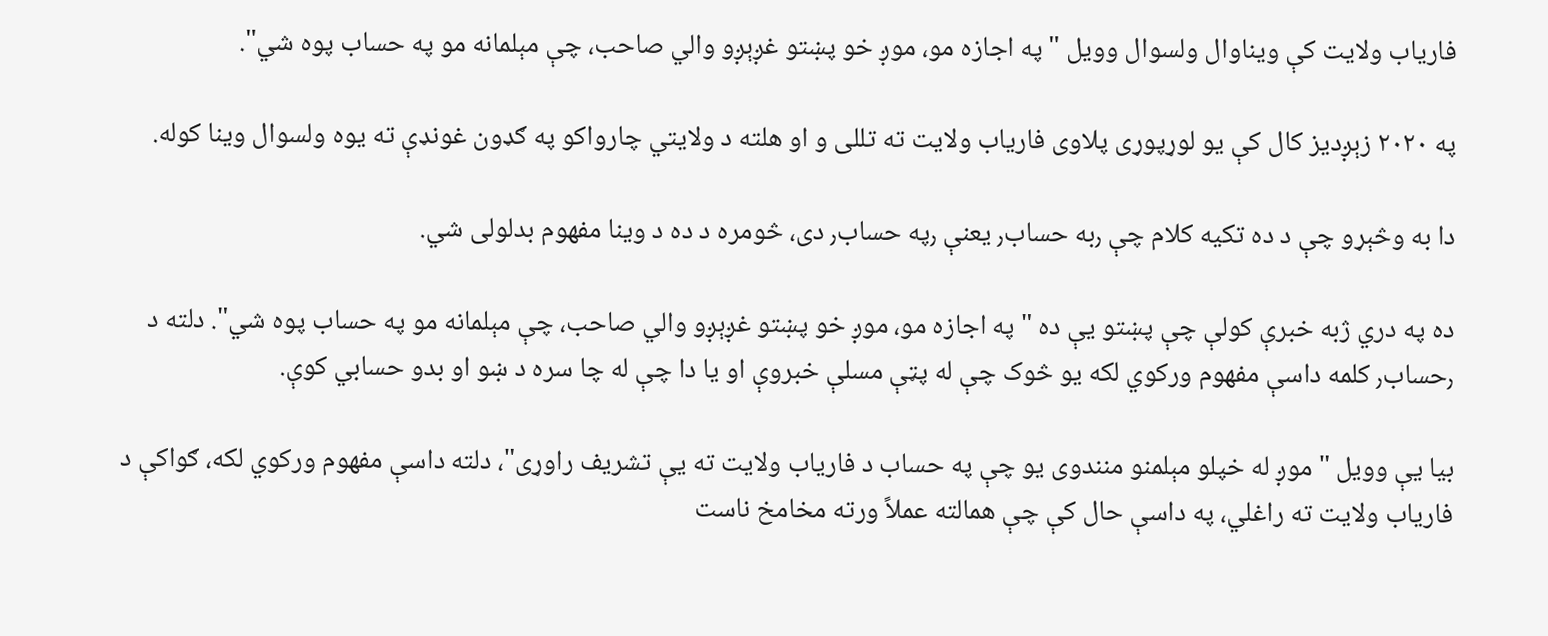فاریاب ولایت کې ویناوال ولسوال وویل "په اجازه مو، موږ خو پښتو غږېږو والي صاحب، چې مېلمانه مو په حساب پوه شي".

په ۲۰۲۰ زېږدیز کال کې یو لوړپوړی پلاوی فاریاب ولایت ته تللی و او هلته د ولایتي چارواکو په ګډون غونډې ته یوه ولسوال وینا کوله.

دا به وڅېړو چې د ده تکیه کلام چې ٫به حساب٫ یعنې ٫په حساب٫ دی، څومره د ده د وینا مفهوم بدلولی شي.

ده په دري ژبه خبرې کولې چې پښتو یې ده "په اجازه مو، موږ خو پښتو غږېږو والي صاحب، چې مېلمانه مو په حساب پوه شي". دلته د ٫حساب٫ کلمه داسې مفهوم ورکوي لکه یو څوک چې له پټې مسلې خبروې او یا دا چې له چا سره د ښو او بدو حسابي کوې.

بیا یې وویل "موږ له خپلو مېلمنو منندوی یو چې په حساب د فاریاب ولایت ته یې تشریف راوړی"، دلته داسې مفهوم ورکوي لکه، ګواکې د فاریاب ولایت ته راغلي، په داسې حال کې چې همالته عملاً ورته مخامخ ناست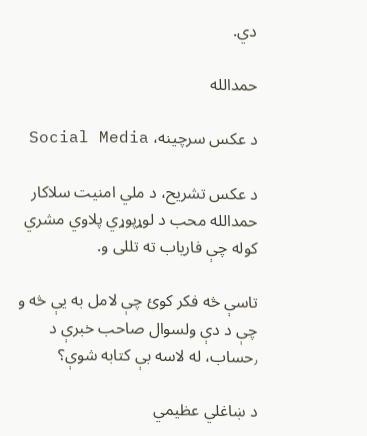دي.

حمدالله

د عکس سرچینه، Social Media

د عکس تشریح، د ملي امنیت سلاکار حمدالله محب د لوړپوړي پلاوي مشري کوله چې فاریاب ته تللی و.

تاسې څه فکر کوئ چې لامل به یې څه و چې د دې ولسوال صاحب خبرې د ٫حساب، له لاسه بې کتابه شوې؟

د ښاغلي عظیمي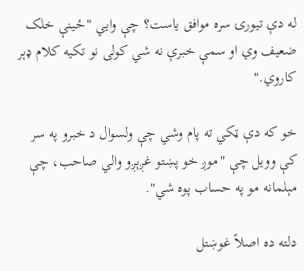له دې تیورۍ سره موافق یاست؟ چې وایي "ځینې خلک ضعیف وي او سمې خبرې نه شي کولی نو تکیه کلام ډېر کاروي."

خو که دې ټکي ته پام وشي چې ولسوال د خبرو په سر کې وویل چې "موږ خو پښتو غږېږو والي صاحب، چې مېلمانه مو په حساب پوه شي".

دلته ده اصلاً غوښتل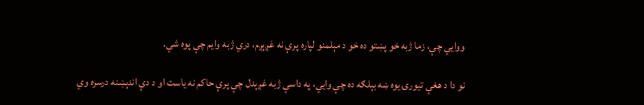ووايي چې، زما ژبه خو پښتو ده خو د مېلمنو لپاره پرې نه غږېږم، دري‌ ژبه وایم چې پوه شي.

نو دا د هغې تیورۍ یوه ښه بېلګه ده چې وایي، په داسې ژبه غږېدل چې پرې حاکم نه یاست او د دې اندېښنه درسره وي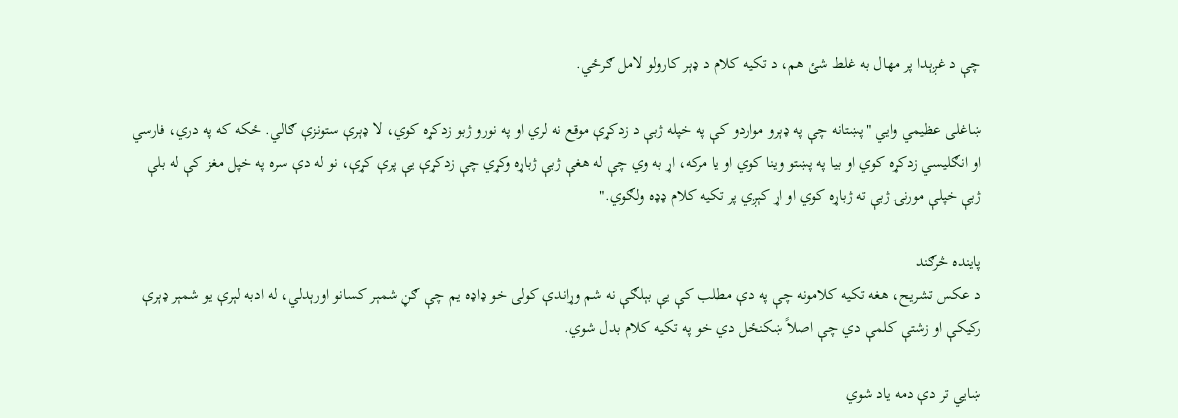چې د غږېدا پر مهال به غلط شئ هم، د تکیه کلام د ډېر کارولو لامل ګرځي.

ښاغلی عظیمي وايي "پښتانه چې په ډېرو مواردو کې په خپله ژبې د زدکړې موقع نه لري او په نورو ژبو زدکړه کوي، لا ډېرې ستونزې ګالي. ځکه که په دري، فارسي او انګلیسي زدکړه کوي او بیا په پښتو وینا کوي او یا مرکه، اړ به وي چې له هغې ژبې ژباړه وکړي چې زدکړې یې پرې کړې، نو له دې سره په خپل مغز کې له بلې ژبې خپلې مورنۍ ژبې ته ژباړه کوي او اړ کېږي پر تکیه کلام ډډه ولګوي."

پاینده څرګند
د عکس تشریح، هغه تکیه کلامونه چې په دې مطلب کې یې بېلګې نه شم وړاندې کولی خو ډاډه یم چې ګڼ شمېر کسانو اورېدلي، له ادبه لېرې یو شمېر ډېرې رکیکې او زشتې کلمې دي‌ چې اصلاً ښکنځل دي خو په تکیه کلام بدل شوي.

ښايي تر دې دمه یاد شوي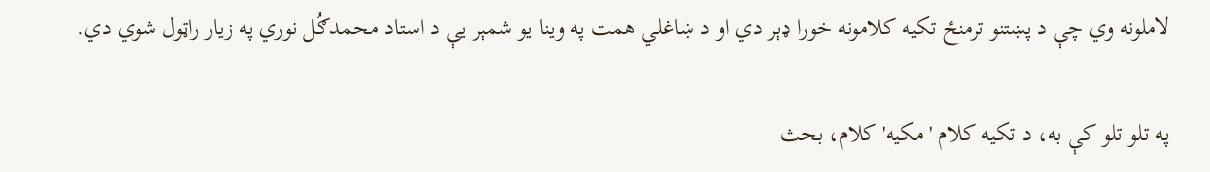لاملونه وي چې د پښتنو ترمنځ تکیه کلامونه خورا ډېر دي او د ښاغلي همت په وینا یو شمېر یې د استاد محمدګُل نوري په زیار راټول شوي دي.

په تلو تلو کې به، د تکیه کلام 'مکیه' کلام، بحث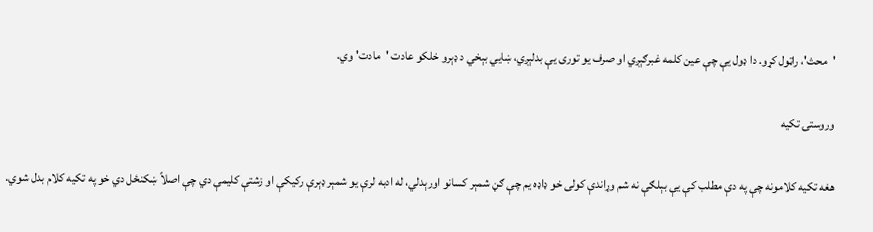'محث'، راټول کړو. دا ډول یې چې عین کلمه غبرګېږي او صرف یو توری یې بدلېږي، ښايي بېخي د ډېرو خلکو عادت 'مادت' وي.

وروستۍ تکیه

هغه تکیه کلامونه چې په دې مطلب کې یې بېلګې نه شم وړاندې کولی خو ډاډه یم چې ګڼ شمېر کسانو اورېدلي، له ادبه لرې یو شمېر ډېرې رکیکې او زشتې کلیمې دي‌ چې اصلاً ښکنځل دي خو په تکیه کلام بدل شوي.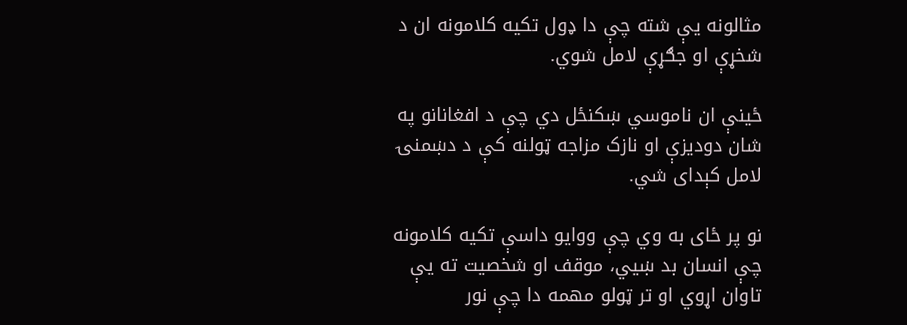مثالونه یې شته چې دا ډول تکیه کلامونه ان د شخړې او جګړې لامل شوي.

ځینې ان ناموسي‌ ښکنځل دي چې د افغانانو په شان دودیزې او نازک مزاجه ټولنه کې د دښمنۍ لامل کېدای شي.

نو پر ځای به وي چې ووایو داسې تکیه کلامونه چې انسان بد ښيي، موقف او شخصیت ته یې تاوان اړوي او تر ټولو مهمه دا چې نور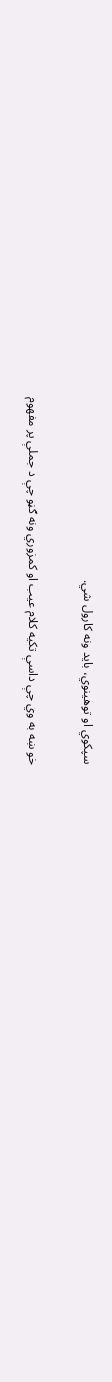سپکوي او توهینوي، باید ونه کارول شي.

خو ښه به وي چې داسې تکیه کلام عیب او کمزوري ونه ګڼو چې د جملې پر مفهوم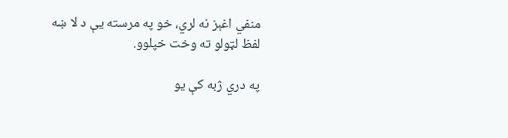منفي‌ اغېز نه لري، خو په مرسته یې د لا ښه لفظ لټولو ته وخت خپلوو.

په دري ژبه کې یو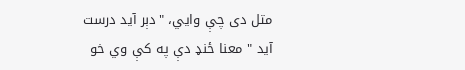متل دی چې وايي، "دېر آید درست آید " معنا ځنډ دې په کې وي خو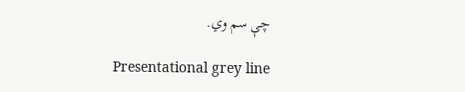چې سم وي.

Presentational grey line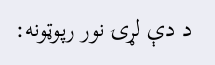د دې لړۍ نور رپوټونه: